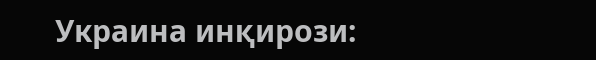Украина инқирози: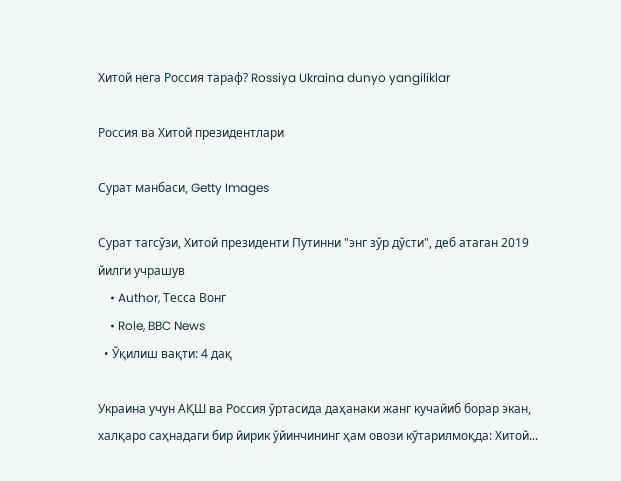Хитой нега Россия тараф? Rossiya Ukraina dunyo yangiliklar

Россия ва Хитой президентлари

Сурат манбаси, Getty Images

Сурат тагсўзи, Хитой президенти Путинни "энг зўр дўсти", деб атаган 2019 йилги учрашув
    • Author, Тесса Вонг
    • Role, BBC News
  • Ўқилиш вақти: 4 дақ

Украина учун АҚШ ва Россия ўртасида даҳанаки жанг кучайиб борар экан, халқаро саҳнадаги бир йирик ўйинчининг ҳам овози кўтарилмоқда: Хитой...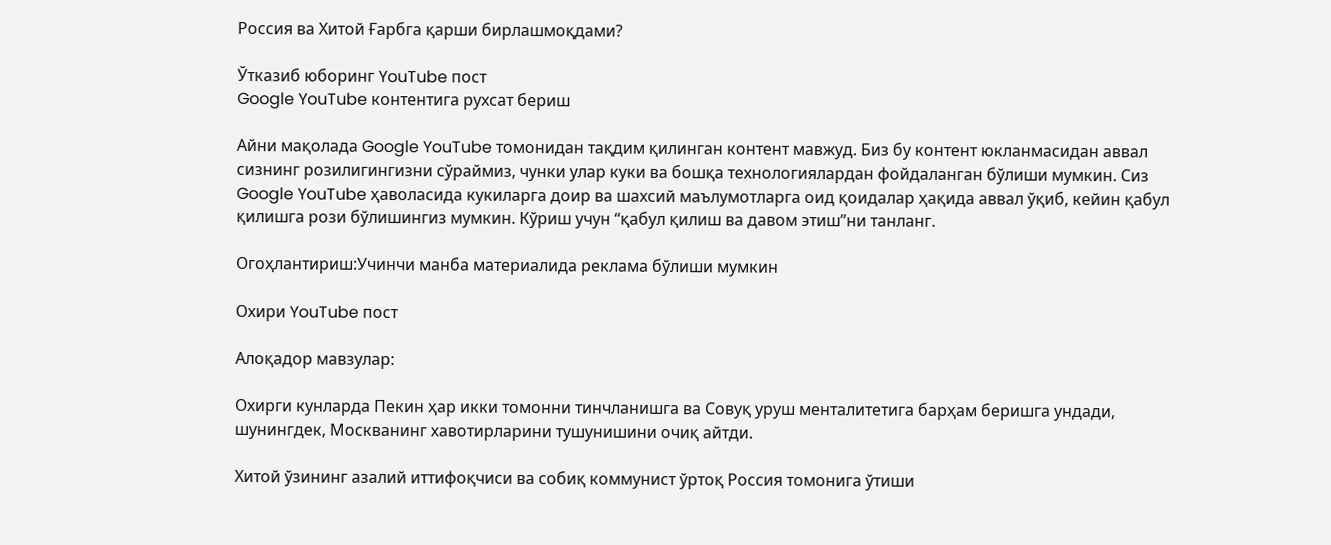Россия ва Хитой Ғарбга қарши бирлашмоқдами?

Ўтказиб юборинг YouTube пост
Google YouTube контентига рухсат бериш

Айни мақолада Google YouTube томонидан тақдим қилинган контент мавжуд. Биз бу контент юкланмасидан аввал сизнинг розилигингизни сўраймиз, чунки улар куки ва бошқа технологиялардан фойдаланган бўлиши мумкин. Сиз Google YouTube ҳаволасида кукиларга доир ва шахсий маълумотларга оид қоидалар ҳақида аввал ўқиб, кейин қабул қилишга рози бўлишингиз мумкин. Кўриш учун “қабул қилиш ва давом этиш”ни танланг.

Огоҳлантириш:Учинчи манба материалида реклама бўлиши мумкин

Охири YouTube пост

Алоқадор мавзулар:

Охирги кунларда Пекин ҳар икки томонни тинчланишга ва Совуқ уруш менталитетига барҳам беришга ундади, шунингдек, Москванинг хавотирларини тушунишини очиқ айтди.

Хитой ўзининг азалий иттифоқчиси ва собиқ коммунист ўртоқ Россия томонига ўтиши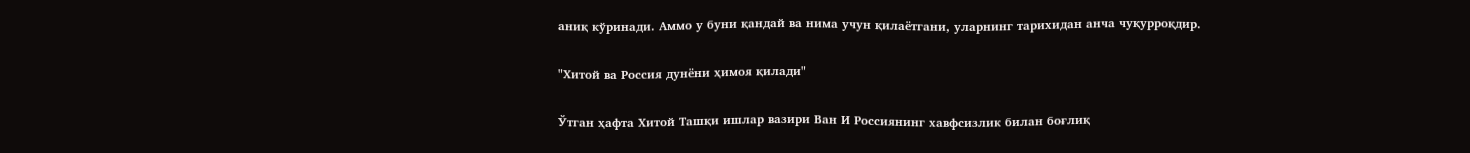аниқ кўринади. Аммо у буни қандай ва нима учун қилаётгани, уларнинг тарихидан анча чуқурроқдир.

"Хитой ва Россия дунёни ҳимоя қилади"

Ўтган ҳафта Хитой Ташқи ишлар вазири Ван И Россиянинг хавфсизлик билан боғлиқ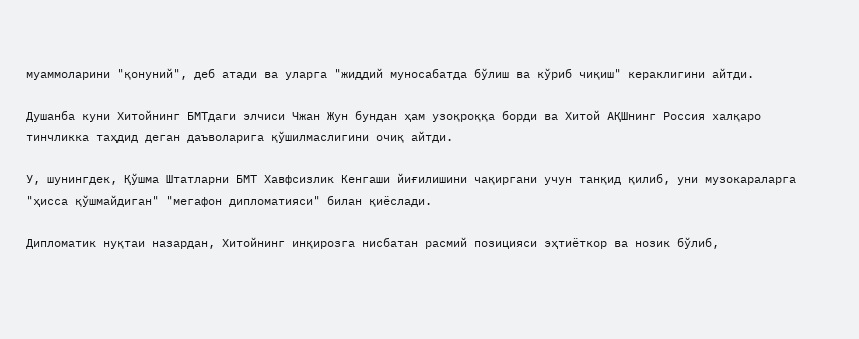муаммоларини "қонуний", деб атади ва уларга "жиддий муносабатда бўлиш ва кўриб чиқиш" кераклигини айтди.

Душанба куни Хитойнинг БМТдаги элчиси Чжан Жун бундан ҳам узоқроққа борди ва Хитой АҚШнинг Россия халқаро тинчликка таҳдид деган даъволарига қўшилмаслигини очиқ айтди.

У, шунингдек, Қўшма Штатларни БМТ Хавфсизлик Кенгаши йиғилишини чақиргани учун танқид қилиб, уни музокараларга "ҳисса қўшмайдиган" "мегафон дипломатияси" билан қиёслади.

Дипломатик нуқтаи назардан, Хитойнинг инқирозга нисбатан расмий позицияси эҳтиёткор ва нозик бўлиб,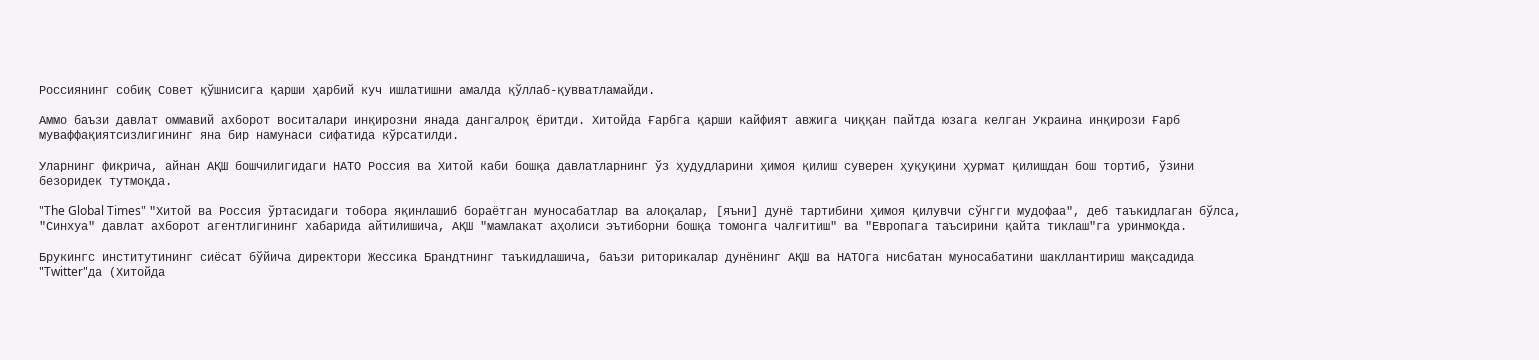Россиянинг собиқ Совет қўшнисига қарши ҳарбий куч ишлатишни амалда қўллаб-қувватламайди.

Аммо баъзи давлат оммавий ахборот воситалари инқирозни янада дангалроқ ёритди. Хитойда Ғарбга қарши кайфият авжига чиққан пайтда юзага келган Украина инқирози Ғарб муваффақиятсизлигининг яна бир намунаси сифатида кўрсатилди.

Уларнинг фикрича, айнан АҚШ бошчилигидаги НАТО Россия ва Хитой каби бошқа давлатларнинг ўз ҳудудларини ҳимоя қилиш суверен ҳуқуқини ҳурмат қилишдан бош тортиб, ўзини безоридек тутмоқда.

"The Global Times" "Хитой ва Россия ўртасидаги тобора яқинлашиб бораётган муносабатлар ва алоқалар, [яъни] дунё тартибини ҳимоя қилувчи сўнгги мудофаа", деб таъкидлаган бўлса, "Синхуа" давлат ахборот агентлигининг хабарида айтилишича, АҚШ "мамлакат аҳолиси эътиборни бошқа томонга чалғитиш" ва "Европага таъсирини қайта тиклаш"га уринмоқда.

Брукингс институтининг сиёсат бўйича директори Жессика Брандтнинг таъкидлашича, баъзи риторикалар дунёнинг АҚШ ва НАТОга нисбатан муносабатини шакллантириш мақсадида "Twitter"да (Хитойда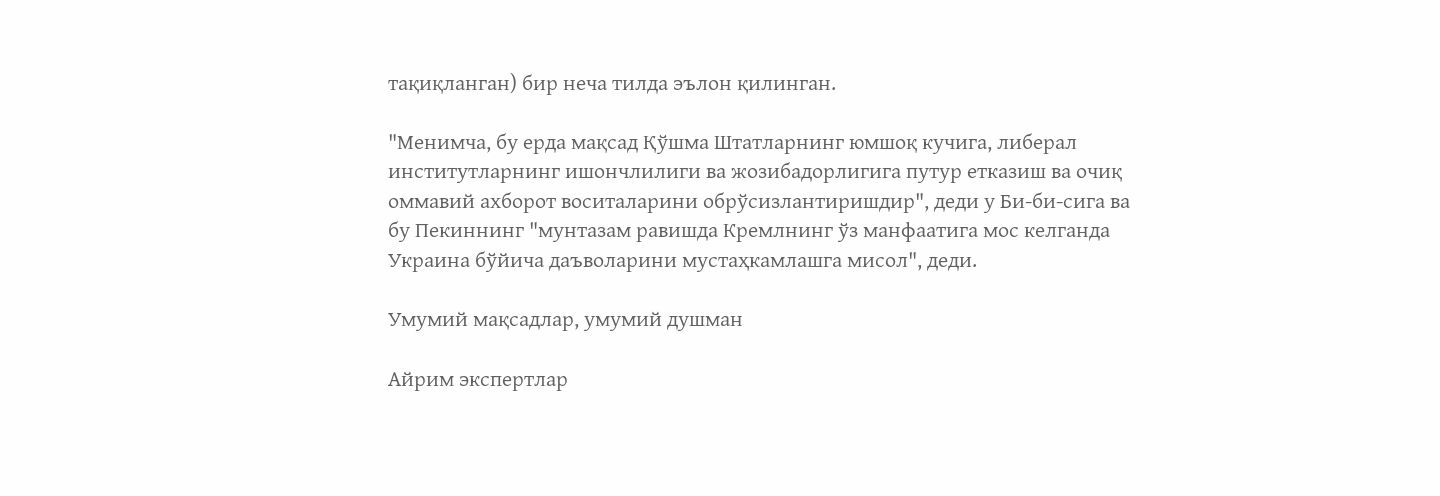тақиқланган) бир неча тилда эълон қилинган.

"Менимча, бу ерда мақсад Қўшма Штатларнинг юмшоқ кучига, либерал институтларнинг ишончлилиги ва жозибадорлигига путур етказиш ва очиқ оммавий ахборот воситаларини обрўсизлантиришдир", деди у Би-би-сига ва бу Пекиннинг "мунтазам равишда Кремлнинг ўз манфаатига мос келганда Украина бўйича даъволарини мустаҳкамлашга мисол", деди.

Умумий мақсадлар, умумий душман

Айрим экспертлар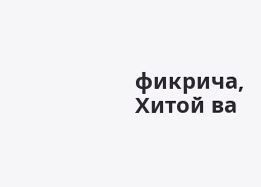фикрича, Хитой ва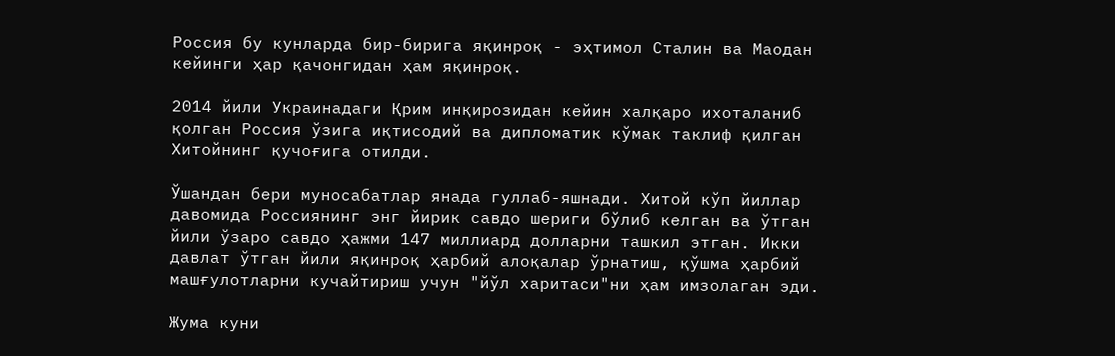Россия бу кунларда бир-бирига яқинроқ - эҳтимол Сталин ва Маодан кейинги ҳар қачонгидан ҳам яқинроқ.

2014 йили Украинадаги Қрим инқирозидан кейин халқаро ихоталаниб қолган Россия ўзига иқтисодий ва дипломатик кўмак таклиф қилган Хитойнинг қучоғига отилди.

Ўшандан бери муносабатлар янада гуллаб-яшнади. Хитой кўп йиллар давомида Россиянинг энг йирик савдо шериги бўлиб келган ва ўтган йили ўзаро савдо ҳажми 147 миллиард долларни ташкил этган. Икки давлат ўтган йили яқинроқ ҳарбий алоқалар ўрнатиш, қўшма ҳарбий машғулотларни кучайтириш учун "йўл харитаси"ни ҳам имзолаган эди.

Жума куни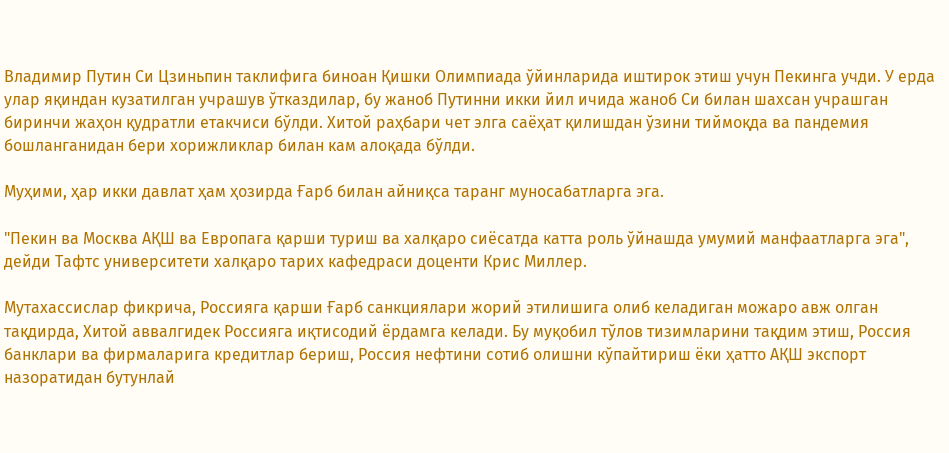Владимир Путин Си Цзиньпин таклифига биноан Қишки Олимпиада ўйинларида иштирок этиш учун Пекинга учди. У ерда улар яқиндан кузатилган учрашув ўтказдилар, бу жаноб Путинни икки йил ичида жаноб Си билан шахсан учрашган биринчи жаҳон қудратли етакчиси бўлди. Хитой раҳбари чет элга саёҳат қилишдан ўзини тиймоқда ва пандемия бошланганидан бери хорижликлар билан кам алоқада бўлди.

Муҳими, ҳар икки давлат ҳам ҳозирда Ғарб билан айниқса таранг муносабатларга эга.

"Пекин ва Москва АҚШ ва Европага қарши туриш ва халқаро сиёсатда катта роль ўйнашда умумий манфаатларга эга", дейди Тафтс университети халқаро тарих кафедраси доценти Крис Миллер.

Мутахассислар фикрича, Россияга қарши Ғарб санкциялари жорий этилишига олиб келадиган можаро авж олган тақдирда, Хитой аввалгидек Россияга иқтисодий ёрдамга келади. Бу муқобил тўлов тизимларини тақдим этиш, Россия банклари ва фирмаларига кредитлар бериш, Россия нефтини сотиб олишни кўпайтириш ёки ҳатто АҚШ экспорт назоратидан бутунлай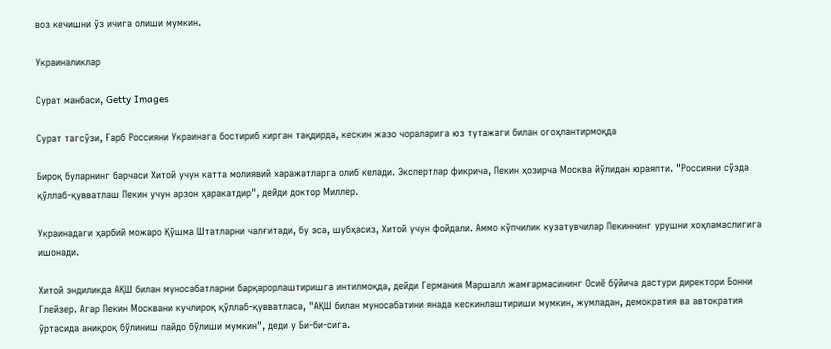воз кечишни ўз ичига олиши мумкин.

Украиналиклар

Сурат манбаси, Getty Images

Сурат тагсўзи, Ғарб Россияни Украинага бостириб кирган тақдирда, кескин жазо чораларига юз тутажаги билан огоҳлантирмоқда

Бироқ буларнинг барчаси Хитой учун катта молиявий харажатларга олиб келади. Экспертлар фикрича, Пекин ҳозирча Москва йўлидан юраяпти. "Россияни сўзда қўллаб-қувватлаш Пекин учун арзон ҳаракатдир", дейди доктор Миллер.

Украинадаги ҳарбий можаро Қўшма Штатларни чалғитади, бу эса, шубҳасиз, Хитой учун фойдали. Аммо кўпчилик кузатувчилар Пекиннинг урушни хоҳламаслигига ишонади.

Хитой эндиликда АҚШ билан муносабатларни барқарорлаштиришга интилмоқда, дейди Германия Маршалл жамғармасининг Осиё бўйича дастури директори Бонни Глейзер. Агар Пекин Москвани кучлироқ қўллаб-қувватласа, "АҚШ билан муносабатини янада кескинлаштириши мумкин, жумладан, демократия ва автократия ўртасида аниқроқ бўлиниш пайдо бўлиши мумкин", деди у Би-би-сига.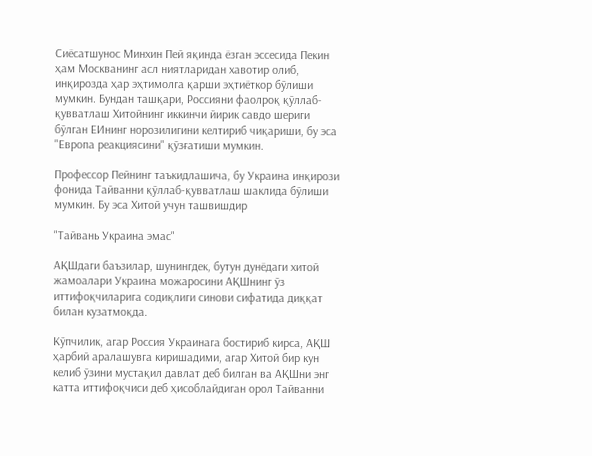Сиёсатшунос Минхин Пей яқинда ёзган эссесида Пекин ҳам Москванинг асл ниятларидан хавотир олиб, инқирозда ҳар эҳтимолга қарши эҳтиёткор бўлиши мумкин. Бундан ташқари, Россияни фаолроқ қўллаб-қувватлаш Хитойнинг иккинчи йирик савдо шериги бўлган ЕИнинг норозилигини келтириб чиқариши, бу эса "Европа реакциясини" қўзғатиши мумкин.

Профессор Пейнинг таъкидлашича, бу Украина инқирози фонида Тайванни қўллаб-қувватлаш шаклида бўлиши мумкин. Бу эса Хитой учун ташвишдир

"Тайвань Украина эмас"

АҚШдаги баъзилар, шунингдек, бутун дунёдаги хитой жамоалари Украина можаросини АҚШнинг ўз иттифоқчиларига содиқлиги синови сифатида диққат билан кузатмоқда.

Кўпчилик, агар Россия Украинага бостириб кирса, АҚШ ҳарбий аралашувга киришадими, агар Хитой бир кун келиб ўзини мустақил давлат деб билган ва АҚШни энг катта иттифоқчиси деб ҳисоблайдиган орол Тайванни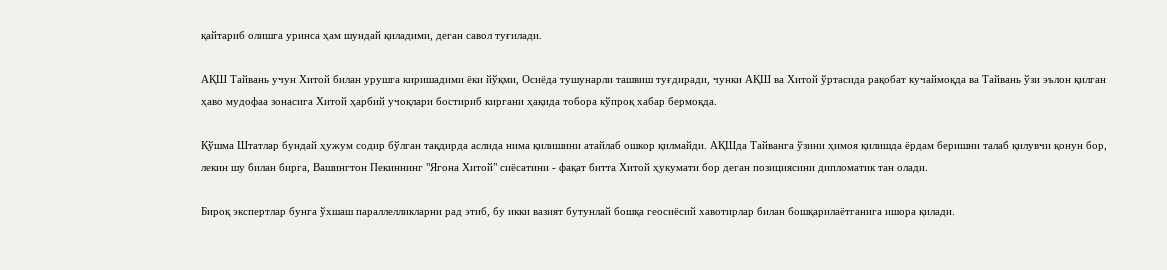қайтариб олишга уринса ҳам шундай қиладими, деган савол туғилади.

АҚШ Тайвань учун Хитой билан урушга киришадими ёки йўқми, Осиёда тушунарли ташвиш туғдиради, чунки АҚШ ва Хитой ўртасида рақобат кучаймоқда ва Тайвань ўзи эълон қилган ҳаво мудофаа зонасига Хитой ҳарбий учоқлари бостириб киргани ҳақида тобора кўпроқ хабар бермоқда.

Қўшма Штатлар бундай ҳужум содир бўлган тақдирда аслида нима қилишини атайлаб ошкор қилмайди. АҚШда Тайванга ўзини ҳимоя қилишда ёрдам беришни талаб қилувчи қонун бор, лекин шу билан бирга, Вашингтон Пекиннинг "Ягона Хитой" сиёсатини - фақат битта Хитой ҳукумати бор деган позициясини дипломатик тан олади.

Бироқ экспертлар бунга ўхшаш параллелликларни рад этиб, бу икки вазият бутунлай бошқа геосиёсий хавотирлар билан бошқарилаётганига ишора қилади.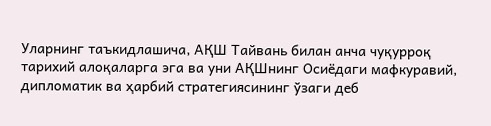Уларнинг таъкидлашича, АҚШ Тайвань билан анча чуқурроқ тарихий алоқаларга эга ва уни АҚШнинг Осиёдаги мафкуравий, дипломатик ва ҳарбий стратегиясининг ўзаги деб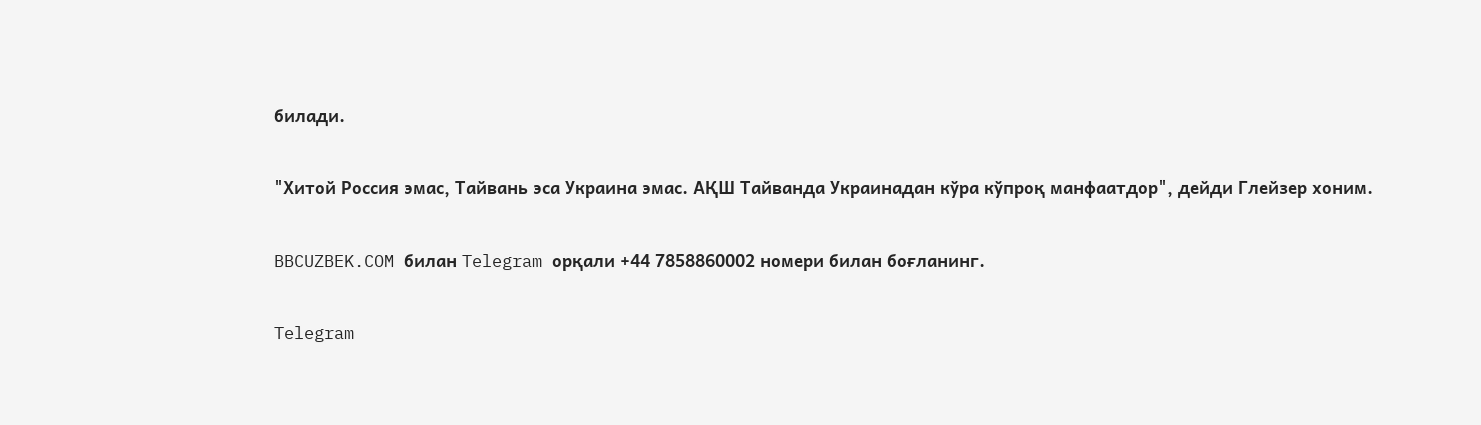билади.

"Хитой Россия эмас, Тайвань эса Украина эмас. АҚШ Тайванда Украинадан кўра кўпроқ манфаатдор", дейди Глейзер хоним.

BBCUZBEK.COM билан Telegram орқали +44 7858860002 номери билан боғланинг.

Telegram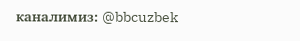каналимиз: @bbcuzbek